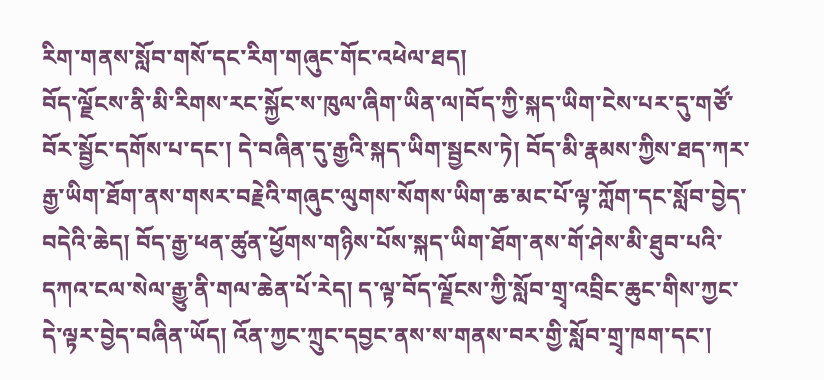རིག་གནས་སློབ་གསོ་དང་རིག་གཞུང་གོང་འཕེལ་ཐད།
བོད་ལྗོངས་ནི་མི་རིགས་རང་སྐྱོང་ས་ཁུལ་ཞིག་ཡིན་ལ།བོད་ཀྱི་སྐད་ཡིག་ངེས་པར་དུ་གཙོ་བོར་སྦྱོང་དགོས་པ་དང་། དེ་བཞིན་དུ་རྒྱའི་སྐད་ཡིག་སྦྱངས་ཏེ། བོད་མི་རྣམས་ཀྱིས་ཐད་ཀར་རྒྱ་ཡིག་ཐོག་ནས་གསར་བརྗེའི་གཞུང་ལུགས་སོགས་ཡིག་ཆ་མང་པོ་ལྟ་ཀློག་དང་སློབ་བྱེད་བདེའི་ཆེད། བོད་རྒྱ་ཕན་ཚུན་ཕྱོགས་གཉིས་པོས་སྐད་ཡིག་ཐོག་ནས་གོ་ཤེས་མི་ཐུབ་པའི་དཀའ་ངལ་སེལ་རྒྱུ་ནི་གལ་ཆེན་པོ་རེད། ད་ལྟ་བོད་ལྗོངས་ཀྱི་སློབ་གྲྭ་འབྲིང་ཆུང་གིས་ཀྱང་དེ་ལྟར་བྱེད་བཞིན་ཡོད། འོན་ཀྱང་ཀྲུང་དབྱང་ནས་ས་གནས་བར་གྱི་སློབ་གྲྭ་ཁག་དང་།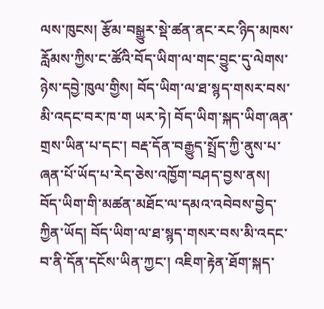ལས་ཁུངས། རྩོམ་བསྒྱུར་སྡེ་ཚན་ནང་རང་ཉིད་མཁས་རློམས་ཀྱིས་ང་ཚོའི་བོད་ཡིག་ལ་གང་བྱུང་དུ་ལེགས་ཉེས་དབྱེ་ཁུལ་གྱིས། བོད་ཡིག་ལ་ཐ་སྙད་གསར་བས་མི་འདང་བར་ཁ་ག ཡར་ཏེ། བོད་ཡིག་སྐད་ཡིག་ཞན་གྲས་ཡིན་པ་དང་། བརྡ་དོན་བརྒྱུད་སྤྲོད་ཀྱི་ནུས་པ་ཞན་པོ་ཡོད་པ་རེད་ཅེས་འཁྱོག་བཤད་བྱས་ནས། བོད་ཡིག་གི་མཚན་མཐོང་ལ་དམའ་འབེབས་བྱེད་ཀྱིན་ཡོད། བོད་ཡིག་ལ་ཐ་སྙད་གསར་བས་མི་འདང་བ་ནི་དོན་དངོས་ཡིན་ཀྱང་། འཇིག་རྟེན་ཐོག་སྐད་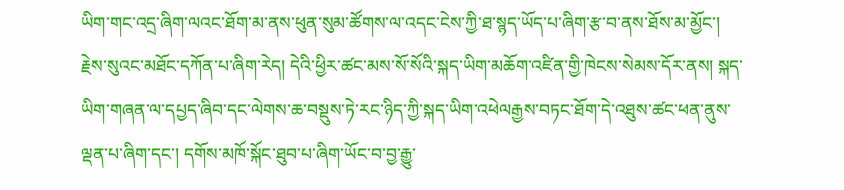ཡིག་གང་འདྲ་ཞིག་ལའང་ཐོག་མ་ནས་ཕུན་སུམ་ཚོགས་ལ་འདང་ངེས་ཀྱི་ཐ་སྙད་ཡོད་པ་ཞིག་རྩ་བ་ནས་ཐོས་མ་མྱོང་། རྗེས་སུའང་མཐོང་དཀོན་པ་ཞིག་རེད། དེའི་ཕྱིར་ཚང་མས་སོ་སོའི་སྐད་ཡིག་མཆོག་འཛིན་གྱི་ཁེངས་སེམས་དོར་ནས། སྐད་ཡིག་གཞན་ལ་དཔྱད་ཞིབ་དང་ལེགས་ཆ་བསྡུས་ཏེ་རང་ཉིད་ཀྱི་སྐད་ཡིག་འཕེལརྒྱས་བཏང་ཐོག་དེ་འཐུས་ཚང་ཕན་ནུས་ལྡན་པ་ཞིག་དང་། དགོས་མཁོ་སྐོང་ཐུབ་པ་ཞིག་ཡོང་བ་བྱ་རྒྱུ་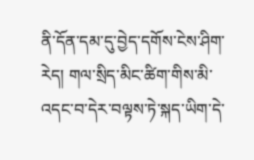ནི་དོན་དམ་དུ་བྱེད་དགོས་ངེས་ཤིག་རེད། གལ་སྲིད་མིང་ཚིག་གིས་མི་འདང་བ་དེར་བལྟས་ཏེ་སྐད་ཡིག་དེ་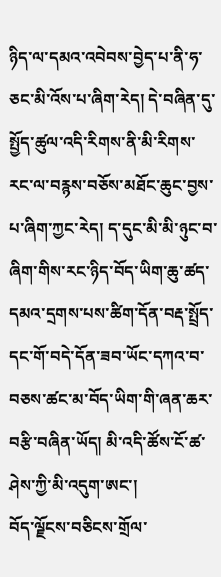ཉིད་ལ་དམའ་འབེབས་བྱེད་པ་ནི་ཧ་ཅང་མི་འོས་པ་ཞིག་རེད། དེ་བཞིན་དུ་སྤྱོད་ཚུལ་འདི་རིགས་ནི་མི་རིགས་རང་ལ་བརྙས་བཅོས་མཐོང་ཆུང་བྱས་པ་ཞིག་ཀྱང་རེད། ད་དུང་མི་མི་ཉུང་བ་ཞིག་གིས་རང་ཉིད་བོད་ཡིག་ཆུ་ཚད་དམའ་དྲགས་པས་ཚིག་དོན་བརྡ་སྤྲོད་དང་གོ་བདེ་དོན་ཟབ་ཡོང་དཀའ་བ་བཅས་ཚང་མ་བོད་ཡིག་གི་ཞན་ཆར་བརྩི་བཞིན་ཡོད། མི་འདི་ཚོས་ངོ་ཚ་ཤེས་ཀྱི་མི་འདུག་ཨང་།
བོད་ལྗོངས་བཅིངས་གྲོལ་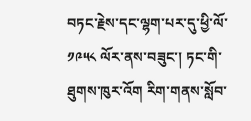བཏང་རྗེས་དང་ལྷག་པར་དུ་ཕྱི་ལོ་ ༡༩༥༨ ལོར་ནས་བཟུང་། ཏང་གི་ཐུགས་ཁུར་འོག རིག་གནས་སློབ་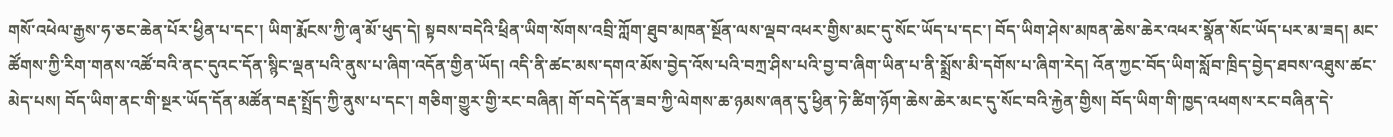གསོ་འཕེལ་རྒྱས་ཧ་ཅང་ཆེན་པོར་ཕྱིན་པ་དང་། ཡིག་རྨོངས་ཀྱི་ཞྭ་མོ་ཕུད་དེ། སྟབས་བདེའི་ཕྲིན་ཡིག་སོགས་འབྲི་ཀློག་ཐུབ་མཁན་སྔོན་ལས་ལྡབ་འཕར་གྱིས་མང་དུ་སོང་ཡོད་པ་དང་། བོད་ཡིག་ཤེས་མཁན་ཆེས་ཆེར་འཕར་སྣོན་སོང་ཡོད་པར་མ་ཟད། མང་ཚོགས་ཀྱི་རིག་གནས་འཚོ་བའི་ནང་དུའང་དོན་སྙིང་ལྡན་པའི་ནུས་པ་ཞིག་འདོན་གྱིན་ཡོད། འདི་ནི་ཚང་མས་དགའ་མོས་བྱེད་འོས་པའི་བཀྲ་ཤིས་པའི་བྱ་བ་ཞིག་ཡིན་པ་ནི་སྨྲོས་མི་དགོས་པ་ཞིག་རེད། འོན་ཀྱང་བོད་ཡིག་སློབ་ཁྲིད་བྱེད་ཐབས་འཐུས་ཚང་མེད་པས། བོད་ཡིག་ནང་གི་སྔར་ཡོད་དོན་མཚོན་བརྡ་སྤྲོད་ཀྱི་ནུས་པ་དང་། གཅིག་གྱུར་གྱི་རང་བཞིན། གོ་བདེ་དོན་ཟབ་ཀྱི་ལེགས་ཆ་ཉམས་ཞན་དུ་ཕྱིན་ཏེ་ཚིག་ཉོག་ཆེས་ཆེར་མང་དུ་སོང་བའི་རྐྱེན་གྱིས། བོད་ཡིག་གི་ཁྱད་འཕགས་རང་བཞིན་དེ་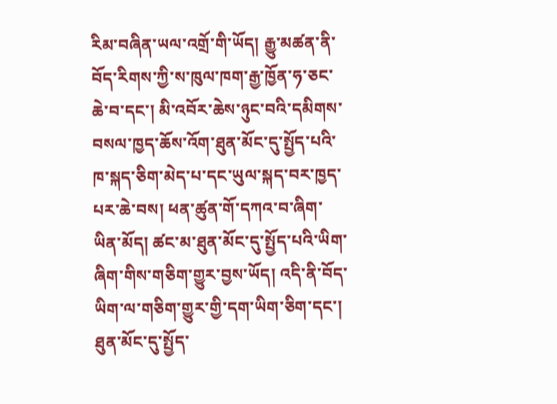རིམ་བཞིན་ཡལ་འགྲོ་གི་ཡོད། རྒྱུ་མཚན་ནི་བོད་རིགས་ཀྱི་ས་ཁུལ་ཁག་རྒྱ་ཁྱོན་ཧ་ཅང་ཆེ་བ་དང་། མི་འབོར་ཆེས་ཉུང་བའི་དམིགས་བསལ་ཁྱད་ཆོས་འོག་ཐུན་མོང་དུ་སྤྱོད་པའི་ཁ་སྐད་ཅིག་མེད་པ་དང་ཡུལ་སྐད་བར་ཁྱད་པར་ཆེ་བས། ཕན་ཚུན་གོ་དཀའ་བ་ཞིག་ཡིན་མོད། ཚང་མ་ཐུན་མོང་དུ་སྤྱོད་པའི་ཡིག་ཞིག་གིས་གཅིག་གྱུར་བྱས་ཡོད། འདི་ནི་བོད་ཡིག་ལ་གཅིག་གྱུར་གྱི་དག་ཡིག་ཅིག་དང་། ཐུན་མོང་དུ་སྤྱོད་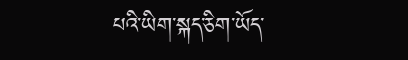པའི་ཡིག་སྐད་ཅིག་ཡོད་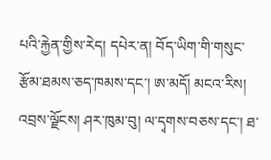པའི་རྐྱེན་གྱིས་རེད། དཔེར་ན། བོད་ཡིག་གི་གསུང་རྩོམ་ཐམས་ཅད་ཁམས་དང་། ཨ་མདོ། མངའ་རིས། འབྲས་ལྗོངས། ཤར་ཁུམ་བུ། ལ་དྭགས་བཅས་དང་། ཐ་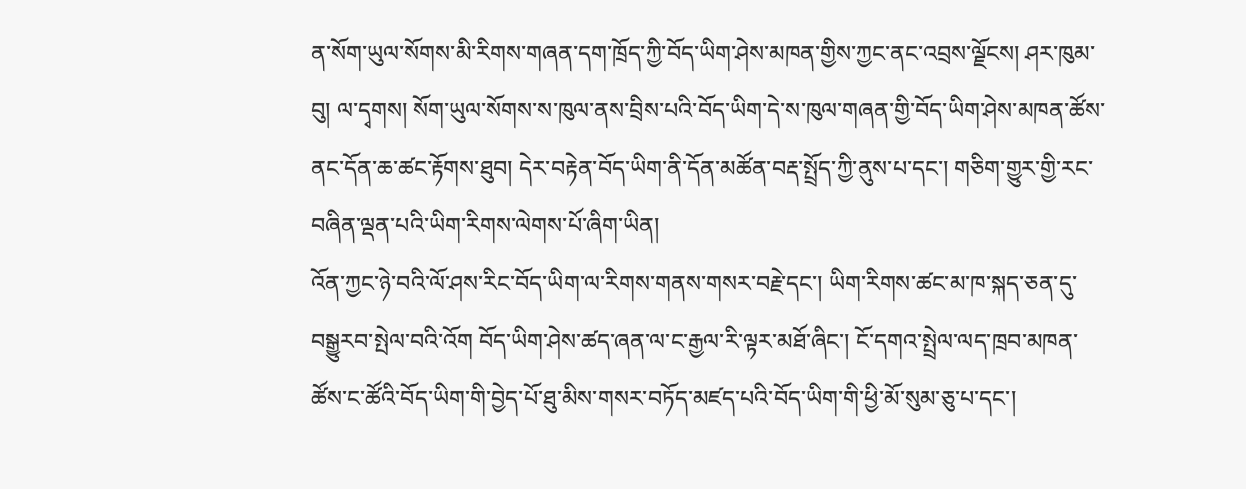ན་སོག་ཡུལ་སོགས་མི་རིགས་གཞན་དག་ཁྲོད་ཀྱི་བོད་ཡིག་ཤེས་མཁན་གྱིས་ཀྱང་ནང་འབྲས་ལྗོངས། ཤར་ཁུམ་བུ། ལ་དྭགས། སོག་ཡུལ་སོགས་ས་ཁུལ་ནས་བྲིས་པའི་བོད་ཡིག་དེ་ས་ཁུལ་གཞན་གྱི་བོད་ཡིག་ཤེས་མཁན་ཚོས་ནང་དོན་ཆ་ཚང་རྟོགས་ཐུབ། དེར་བརྟེན་བོད་ཡིག་ནི་དོན་མཚོན་བརྡ་སྤྲོད་ཀྱི་ནུས་པ་དང་། གཅིག་གྱུར་གྱི་རང་བཞིན་ལྡན་པའི་ཡིག་རིགས་ལེགས་པོ་ཞིག་ཡིན།
འོན་ཀྱང་ཉེ་བའི་ལོ་ཤས་རིང་བོད་ཡིག་ལ་རིགས་གནས་གསར་བརྗེ་དང་། ཡིག་རིགས་ཚང་མ་ཁ་སྐད་ཅན་དུ་བསྒྱུརབ་སྤེལ་བའི་འོག བོད་ཡིག་ཤེས་ཚད་ཞན་ལ་ང་རྒྱལ་རི་ལྟར་མཐོ་ཞིང་། ངོ་དགའ་སྤྲེལ་ལད་ཁྲབ་མཁན་ཚོས་ང་ཚོའི་བོད་ཡིག་གི་བྱེད་པོ་ཐུ་མིས་གསར་བཏོད་མཛད་པའི་བོད་ཡིག་གི་ཕྱི་མོ་སུམ་ཅུ་པ་དང་།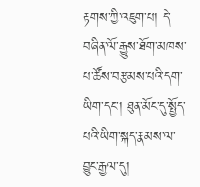རྟགས་ཀྱི་འཇུག་པ། དེ་བཞིན་ལོ་རྒྱུས་ཐོག་མཁས་པ་ཚོས་བརྩམས་པའི་དག་ཡིག་དང་། ཐུན་མོང་དུ་སྤྱོད་པའི་ཡིག་སྐད་རྣམས་ལ་བྱུང་རྒྱལ་དུ།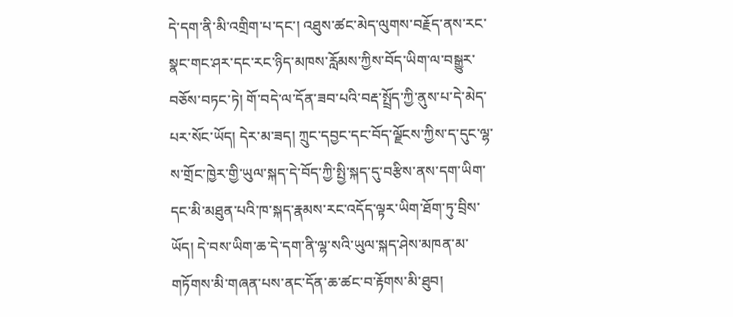དེ་དག་ནི་མི་འགྲིག་པ་དང་། འཐུས་ཚང་མེད་ལུགས་བརྗོད་ནས་རང་སྣང་གང་ཤར་དང་རང་ཉིད་མཁས་རློམས་ཀྱིས་བོད་ཡིག་ལ་བསྒྱུར་བཅོས་བཏང་ཏེ། གོ་བདེ་ལ་དོན་ཟབ་པའི་བརྡ་སྤྲོད་ཀྱི་ནུས་པ་དེ་མེད་པར་སོང་ཡོད། དེར་མ་ཟད། ཀྲུང་དབྱང་དང་བོད་ལྗོངས་ཀྱིས་ད་དུང་ལྷ་ས་གྲོང་ཁྱེར་གྱི་ཡུལ་སྐད་དེ་བོད་ཀྱི་སྤྱི་སྐད་དུ་བརྩིས་ནས་དག་ཡིག་དང་མི་མཐུན་པའི་ཁ་སྐད་རྣམས་རང་འདོད་ལྟར་ཡིག་ཐོག་ཏུ་བྲིས་ཡོད། དེ་བས་ཡིག་ཆ་དེ་དག་ནི་ལྷ་སའི་ཡུལ་སྐད་ཤེས་མཁན་མ་གཏོགས་མི་གཞན་པས་ནང་དོན་ཆ་ཚང་བ་རྟོགས་མི་ཐུབ།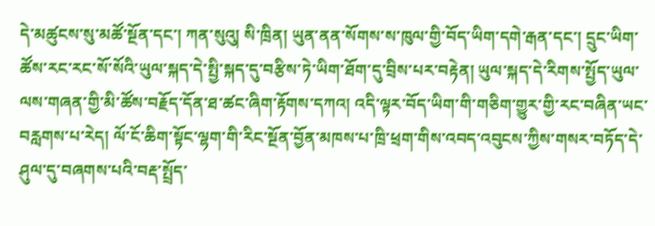དེ་མཚུངས་སུ་མཚོ་སྔོན་དང་། ཀན་སུའུ། སི་ཁྲིན། ཡུན་ནན་སོགས་ས་ཁུལ་གྱི་བོད་ཡིག་དགེ་རྒན་དང་། དྲུང་ཡིག་ཚོས་རང་རང་སོ་སོའི་ཡུལ་སྐད་དེ་སྤྱི་སྐད་དུ་བརྩིས་ཏེ་ཡིག་ཐོག་དུ་བྲིས་པར་བརྟེན། ཡུལ་སྐད་དེ་རིགས་སྤྱོད་ཡུལ་ལས་གཞན་གྱི་མི་ཚོས་བརྗོད་དོན་ཐ་ཚང་ཞིག་རྟོགས་དཀའ། འདི་ལྟར་བོད་ཡིག་གི་གཅིག་གྱུར་གྱི་རང་བཞིན་ཡང་བརླགས་པ་རེད། ལོ་ངོ་ཆིག་སྟོང་ལྷག་གི་རིང་སྔོན་བྱོན་མཁས་པ་ཁྲི་ཕྲག་གིས་འབད་འབུངས་ཀྱིས་གསར་བཏོད་དེ་ཤུལ་དུ་བཞགས་པའི་བརྡ་སྤྲོད་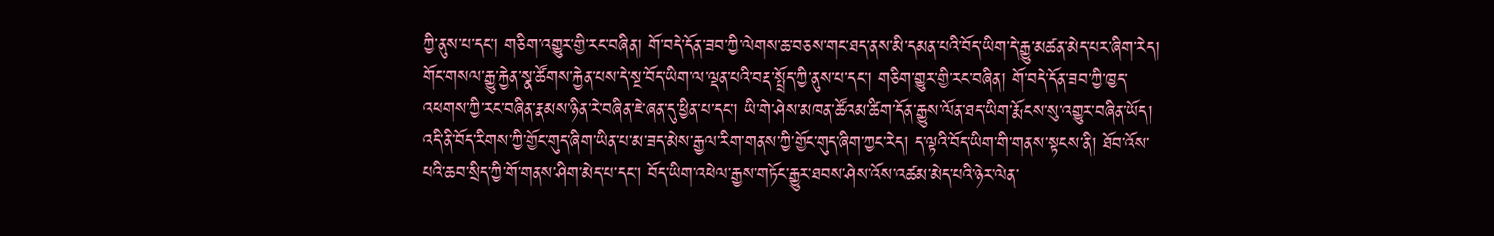ཀྱི་ནུས་པ་དང་། གཅིག་འགྱུར་གྱི་རང་བཞིན། གོ་བདེ་དོན་ཟབ་ཀྱི་ལེགས་ཆ་བཅས་གང་ཐད་ནས་མི་དམན་པའི་བོད་ཡིག་དེ་རྒྱུ་མཚན་མེད་པར་ཞིག་རེད།
གོང་གསལ་རྒྱུ་རྐྱེན་སྣ་ཚོགས་རྐྱེན་པས་དེ་སྔ་བོད་ཡིག་ལ་ལྡན་པའི་བརྡ་སྤྲོད་ཀྱི་ནུས་པ་དང་། གཅིག་གྱུར་གྱི་རང་བཞིན། གོ་བདེ་དོན་ཟབ་ཀྱི་ཁྱད་འཕགས་ཀྱི་རང་བཞིན་རྣམས་ཉིན་རེ་བཞིན་ཇེ་ཞན་དུ་ཕྱིན་པ་དང་། ཡི་གེ་ཤེས་མཁན་ཚོའམ་ཚིག་དོན་རྒྱུས་ལོན་ཐད་ཡིག་རྨོངས་སུ་འགྱུར་བཞིན་ཡོད། འདི་ནི་བོད་རིགས་ཀྱི་གྱོང་གུད་ཞིག་ཡིན་པ་མ་ཟད་མེས་རྒྱལ་རིག་གནས་ཀྱི་གྱོང་གུད་ཞིག་ཀྱང་རེད། ད་ལྟའི་བོད་ཡིག་གི་གནས་སྟངས་ནི། ཐོབ་འོས་པའི་ཆབ་སྲིད་ཀྱི་གོ་གནས་ཤིག་མེད་པ་དང་། བོད་ཡིག་འཕེལ་རྒྱས་གཏོང་རྒྱུར་ཐབས་ཤེས་འོས་འཚམ་མེད་པའི་ཉེར་ལེན་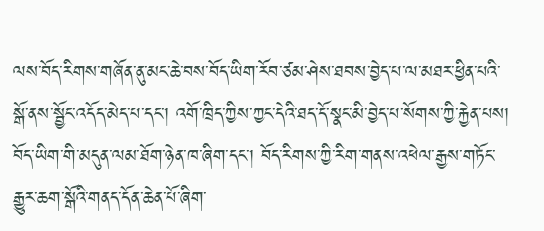ལས་བོད་རིགས་གཞོན་ནུ་མང་ཆེ་བས་བོད་ཡིག་རོབ་ཙམ་ཤེས་ཐབས་བྱེད་པ་ལ་མཐར་ཕྱིན་པའི་སྒོ་ནས་སྦྱོང་འདོད་མེད་པ་དང་། འགོ་ཁྲིད་ཀྱིས་ཀྱང་དེའི་ཐད་དོ་སྣང་མི་བྱེད་པ་སོགས་ཀྱི་རྐྱེན་པས། བོད་ཡིག་གི་མདུན་ལམ་ཐོག་ཉེན་ཁ་ཞིག་དང་། བོད་རིགས་ཀྱི་རིག་གནས་འཕེལ་རྒྱས་གཏོང་རྒྱུར་ཆག་སྒོའི་གནད་དོན་ཆེན་པོ་ཞིག་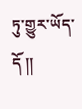ཏུ་གྱུར་ཡོད་དོ །།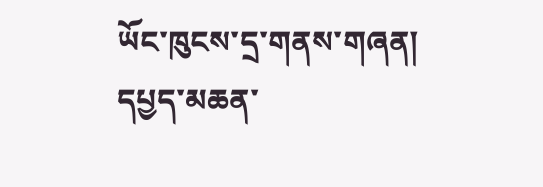ཡོང་ཁུངས་དྲ་གནས་གཞན།
དཔྱད་མཆན་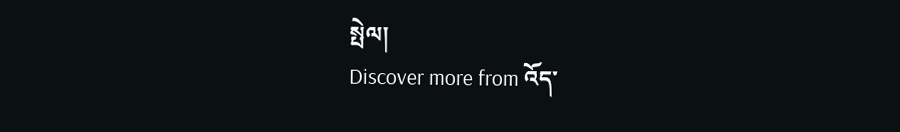སྤེལ།
Discover more from འོད་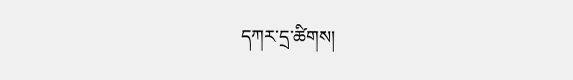དཀར་དྲ་ཚིགས།